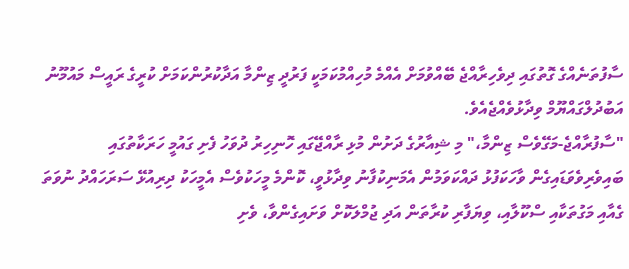ސާފުތަނެއްގެ ގޮތުގައި ދިވެހިރާއްޖެ ބޭއްވުމަށް އެއްމެ މުހިއްމުކަމަކީ ފަރުދީ ޒިންމާ އަދާކުރުންކަމަށް ކުރީގެ ރައީސް މައުމޫނު އަބުދުލްގައްޔޫމް ވިދާޅުވެއްޖެއެވެ.
"ސާފުރާއްޖެ-މަގޭވެސް ޒިންމާ،" މި ޝިއާރުގެ ދަށުން މުޅި ރާއްޖޭގައި ހޮނިހިރު ދުވަހު ފެށި ގައުމީ ހަރަކާތުގައި ބައިވެރިވެވަޑައިގެން ވާހަކަފުޅު ދައްކަވަމުން އެމަނިކުފާނު ވިދާޅުވީ، ކޮންމެ މީހަކުވެސް އެމީހަކު ދިރިއުޅޭ ސަރަހައްދު ނުވަތަ ގެއާއި މަގުތަކާއި ސްކޫލާއި، ވިޔަފާރި ކުރާތަން އަދި ޖުމްލަކޮށް ވަށައިގެންވާ، ވެށި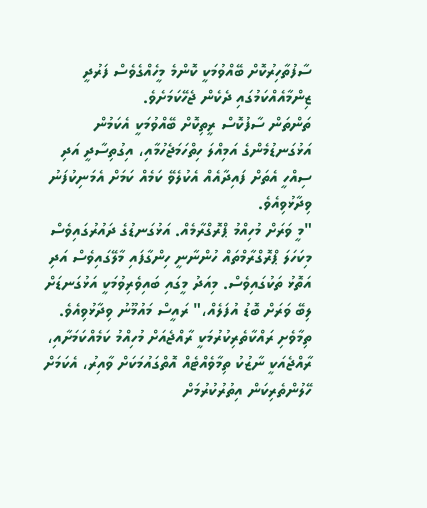ސާފުތާހިރުކޮށް ބޭއްވުމަކީ ކޮންމެ މީހެއްގެވެސް ފަރުދީ ޒިންމާއެއްކަމުގައި ދެކެން ޖެހޭކަމަށެވެ.
ތަންތަން ސާފުކޮސް ރީތިކޮށް ބޭއްވުމަކީ އެކަމުން އަޅުގަނޑުމެންގެ އަމިއްލަ ހިތްހަމަޖެހުމާއި، އިގުތިސާދީ އަދި ސިއްހީ އެތަށް ފައިދާއެއް އެކުލެވޭ ކަމެއް ކަމަށް އެމަނިކުފަނު ވިދާޅުވިއެވެ.
"މީ ވަރަށް މުހިއްމު ޕްރޮގްރާމެއް. އަޅުގަނޑުގެ ދައުރުގައިވެސް މިކަހަލަ ޕްރޮގްރާމްތައް ހުންނާނީ ހިންގާފައި މާލޭގައިވެސް އަދި އަތޮޅު ތަކުގައިވެސް. މިއަދު މީގައި ބައިވެރިވުމަކީ އަޅުގަނޑަށް ލިބޭ ވަރަށް ބޮޑު އުފަލެއް،" ރައީސް މައުމޫނު ވިދާޅުވިއެވެ.
ތިމާވެށި ރައްކާތެރިކުރުމަކީ ރާއްޖެއަށް މުހިއްމު ކަމެއްކަމަށާއި، ރާއްޖެއަކީ ނާޒުކު ތިމާވެއްޓެއް އޮތްގައުމަކަށް ވާއިރު، އެކަމަށް ހޭލުންތެރިކަން އިތުރުކުރުމަށް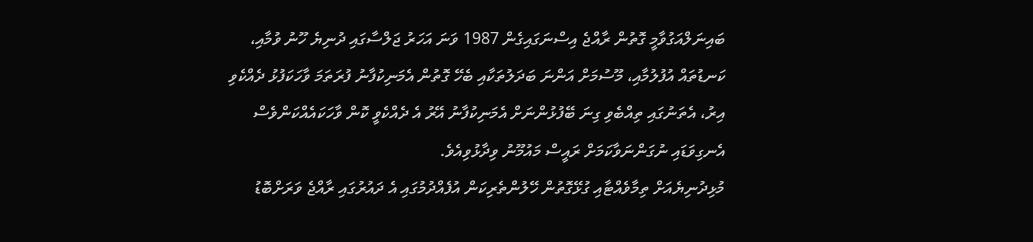ބައިނަލްއަގުވާމީ ގޮތުން ރާއްޖެ އިސްނަގައިގެން 1987 ވަނަ އަހަރު ޖަލްސާގައި ދުނިޔެ ހޫނު ވުމާއި، ކަނޑުތައް އުފުލުމާއި، މޫސުމަށް އަންނަ ބަދަލުތަކާއި ބެހޭ ގޮތުން އެމަނިކުފާނު ފުރަތަމަ ވާހަކަފުޅު ދެއްކެވި އިރު، އެތަނުގައި ތިއްބެވި ގިނަ ބޭފުޅުންނަށް އެމަނިކުފާނު އޭރު އެ ދެއްކެވީ ކޮން ވާހަކައެއްކަންވެސް އެނގިވަޑައި ނުގަންނަވާކަމަށް ރައީސް މައުމޫނު ވިދާޅުވިއެވެ.
މުޅިދުނިޔެއަށް ތިމާވެއްޓާއި ގުޅޭގޮތުން ހޭލުންތެރިކަން އުފެއްދުމުގައި އެ ދައުރުގައި ރާއްޖެ ވަރަށްބޮޑު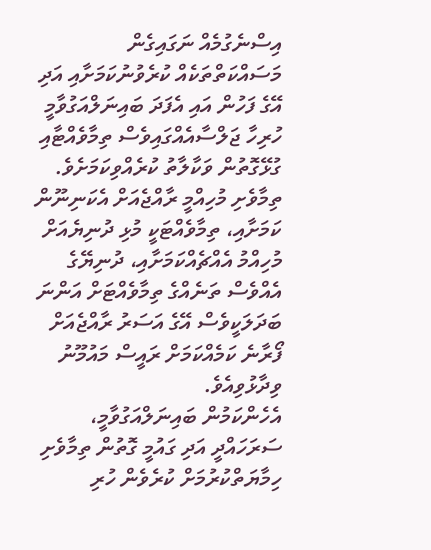އިސްނެގުމެއް ނަގައިގެން މަސައްކަތްތަކެއް ކުރެވުނުކަމަށާއި އަދި އޭގެ ފަހުން އައި އެފަދަ ބައިނަލްއަގުވާމީ ހުރިހާ ޖަލްސާއެއްގައިވެސް ތިމާވެއްޓާއި ގުޅޭގޮތުން ވަކާލާތު ކުރެއްވިކަމަށެވެ.
ތިމާވެށި މުހިއްމީ ރާއްޖެއަށް އެކަނިނޫން ކަމަށާއި، ތިމާވެއްޓަކީ މުޅި ދުނިޔެއަށް މުހިއްމު އެއްޗެއްކަމަށާއި، ދުނިޔޭގެ އެއްވެސް ތަނެއްގެ ތިމާވެއްޓަށް އަންނަ ބަދަލަކީވެސް އޭގެ އަސަރު ރާއްޖެއަށް ފޯރާނެ ކަމެއްކަމަށް ރައީސް މައުމޫނު ވިދާޅުވިއެވެ.
އެހެންކަމުން ބައިނަލްއަގުވާމީ، ސަރަހައްދީ އަދި ގައުމީ ގޮތުން ތިމާވެށި ހިމާޔަތްކުރުމަށް ކުރެވެން ހުރި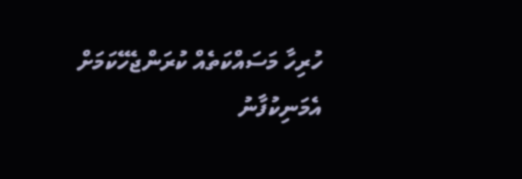ހުރިހާ މަސައްކަތެއް ކުރަންޖެހޭކަމަށް އެމަނިކުފާނު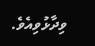ވިދާޅުވިއެވެ.